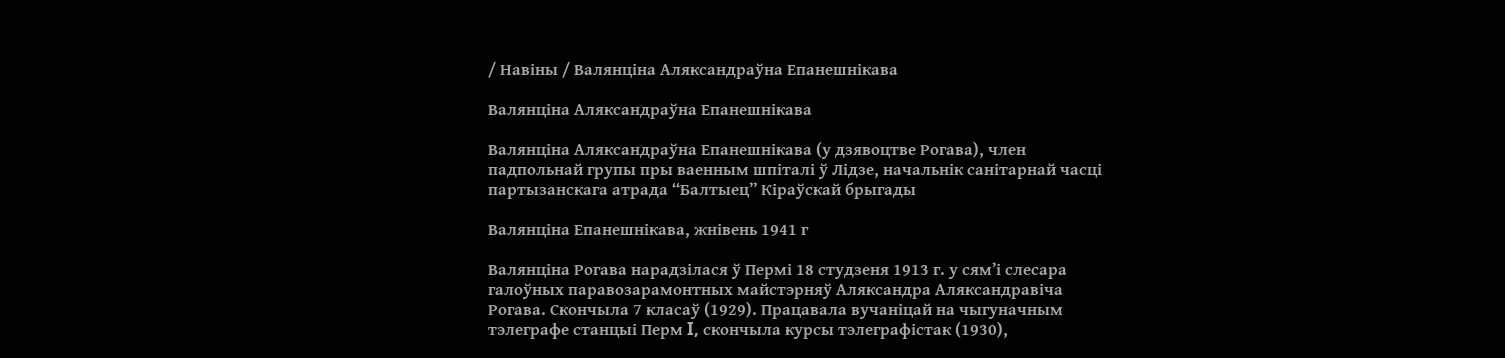/ Навіны / Валянціна Аляксандраўна Епанешнікава

Валянціна Аляксандраўна Епанешнікава

Валянціна Аляксандраўна Епанешнікава (у дзявоцтве Рогава), член падпольнай групы пры ваенным шпіталі ў Лідзе, начальнік санітарнай часці партызанскага атрада “Балтыец” Кіраўскай брыгады

Валянціна Епанешнікава, жнівень 1941 г

Валянціна Рогава нарадзілася ў Пермі 18 студзеня 1913 г. у сям’і слесара галоўных паравозарамонтных майстэрняў Аляксандра Аляксандравіча Рогава. Скончыла 7 класаў (1929). Працавала вучаніцай на чыгуначным тэлеграфе станцыі Перм I, скончыла курсы тэлеграфістак (1930),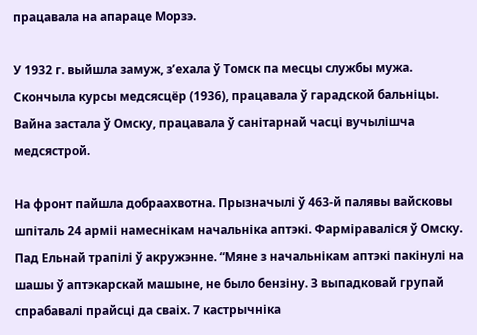працавала на апараце Морзэ.

У 1932 г. выйшла замуж, з’ехала ў Томск па месцы службы мужа. Скончыла курсы медсясцёр (1936), працавала ў гарадской бальніцы. Вайна застала ў Омску, працавала ў санітарнай часці вучылішча медсястрой.

На фронт пайшла добраахвотна. Прызначылі ў 463-й палявы вайсковы шпіталь 24 арміі намеснікам начальніка аптэкі. Фарміраваліся ў Омску. Пад Ельнай трапілі ў акружэнне. “Мяне з начальнікам аптэкі пакінулі на шашы ў аптэкарскай машыне, не было бензіну. З выпадковай групай спрабавалі прайсці да сваіх. 7 кастрычніка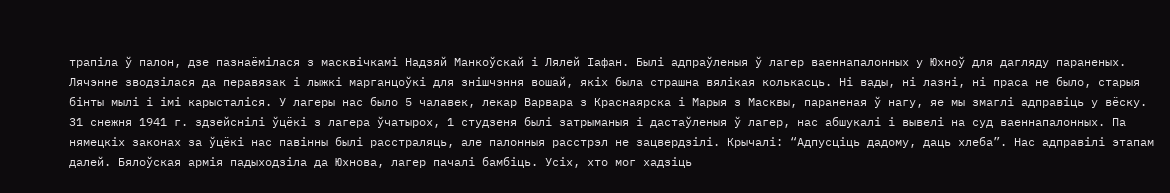трапіла ў палон, дзе пазнаёмілася з масквічкамі Надзяй Манкоўскай і Лялей Іафан. Былі адпраўленыя ў лагер ваеннапалонных у Юхноў для дагляду параненых. Лячэнне зводзілася да перавязак і лыжкі марганцоўкі для знішчэння вошай, якіх была страшна вялікая колькасць. Ні вады, ні лазні, ні праса не было, старыя бінты мылі і імі карысталіся. У лагеры нас было 5 чалавек, лекар Варвара з Краснаярска і Марыя з Масквы, параненая ў нагу, яе мы змаглі адправіць у вёску. 31 снежня 1941 г. здзейснілі ўцёкі з лагера ўчатырох, 1 студзеня былі затрыманыя і дастаўленыя ў лагер, нас абшукалі і вывелі на суд ваеннапалонных. Па нямецкіх законах за ўцёкі нас павінны былі расстраляць, але палонныя расстрэл не зацвердзілі. Крычалі: “Адпусціць дадому, даць хлеба”. Нас адправілі этапам далей. Бялоўская армія падыходзіла да Юхнова, лагер пачалі бамбіць. Усіх, хто мог хадзіць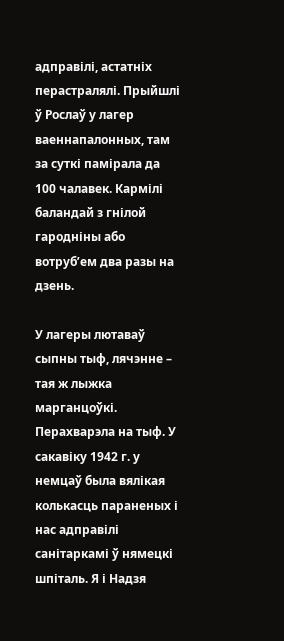адправілі, астатніх перастралялі. Прыйшлі ў Рослаў у лагер ваеннапалонных, там за суткі памірала да 100 чалавек. Кармілі баландай з гнілой гародніны або вотруб’ем два разы на дзень.

У лагеры лютаваў сыпны тыф, лячэнне – тая ж лыжка марганцоўкі. Перахварэла на тыф. У сакавіку 1942 г. у немцаў была вялікая колькасць параненых і нас адправілі санітаркамі ў нямецкі шпіталь. Я і Надзя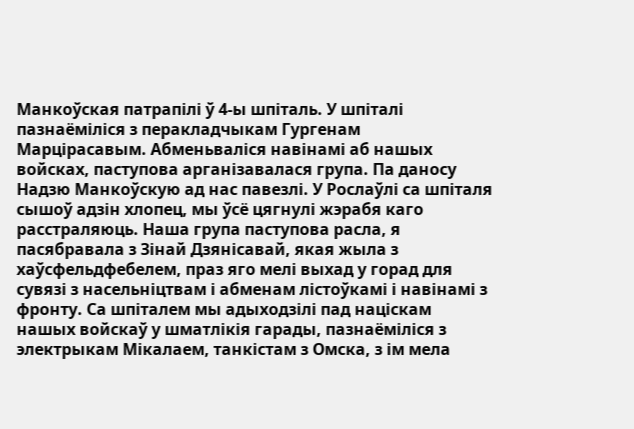Манкоўская патрапілі ў 4-ы шпіталь. У шпіталі пазнаёміліся з перакладчыкам Гургенам Марцірасавым. Абменьваліся навінамі аб нашых войсках, паступова арганізавалася група. Па даносу Надзю Манкоўскую ад нас павезлі. У Рослаўлі са шпіталя сышоў адзін хлопец, мы ўсё цягнулі жэрабя каго расстраляюць. Наша група паступова расла, я пасябравала з Зінай Дзянісавай, якая жыла з хаўсфельдфебелем, праз яго мелі выхад у горад для сувязі з насельніцтвам і абменам лістоўкамі і навінамі з фронту. Са шпіталем мы адыходзілі пад націскам нашых войскаў у шматлікія гарады, пазнаёміліся з электрыкам Мікалаем, танкістам з Омска, з ім мела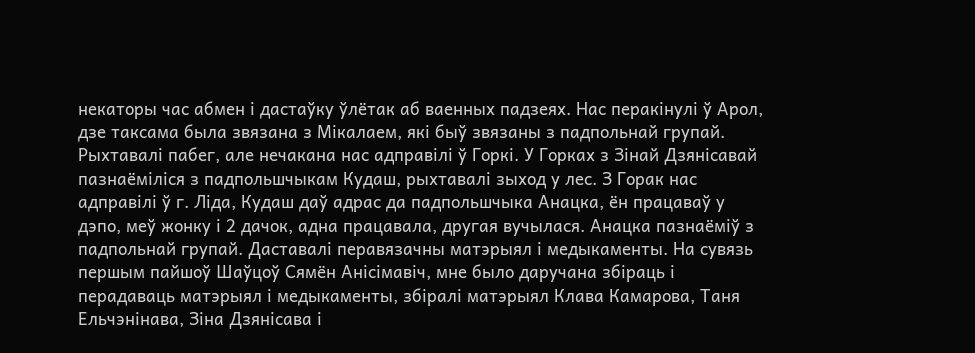некаторы час абмен і дастаўку ўлётак аб ваенных падзеях. Нас перакінулі ў Арол, дзе таксама была звязана з Мікалаем, які быў звязаны з падпольнай групай. Рыхтавалі пабег, але нечакана нас адправілі ў Горкі. У Горках з Зінай Дзянісавай пазнаёміліся з падпольшчыкам Кудаш, рыхтавалі зыход у лес. З Горак нас адправілі ў г. Ліда, Кудаш даў адрас да падпольшчыка Анацка, ён працаваў у дэпо, меў жонку і 2 дачок, адна працавала, другая вучылася. Анацка пазнаёміў з падпольнай групай. Даставалі перавязачны матэрыял і медыкаменты. На сувязь першым пайшоў Шаўцоў Сямён Анісімавіч, мне было даручана збіраць і перадаваць матэрыял і медыкаменты, збіралі матэрыял Клава Камарова, Таня Ельчэнінава, Зіна Дзянісава і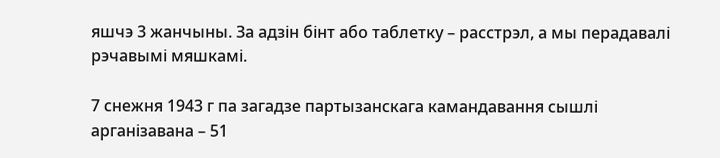яшчэ 3 жанчыны. За адзін бінт або таблетку – расстрэл, а мы перадавалі рэчавымі мяшкамі.

7 снежня 1943 г па загадзе партызанскага камандавання сышлі арганізавана – 51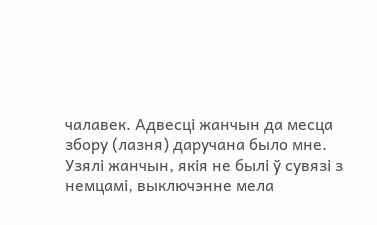чалавек. Адвесці жанчын да месца збору (лазня) даручана было мне. Узялі жанчын, якія не былі ў сувязі з немцамі, выключэнне мела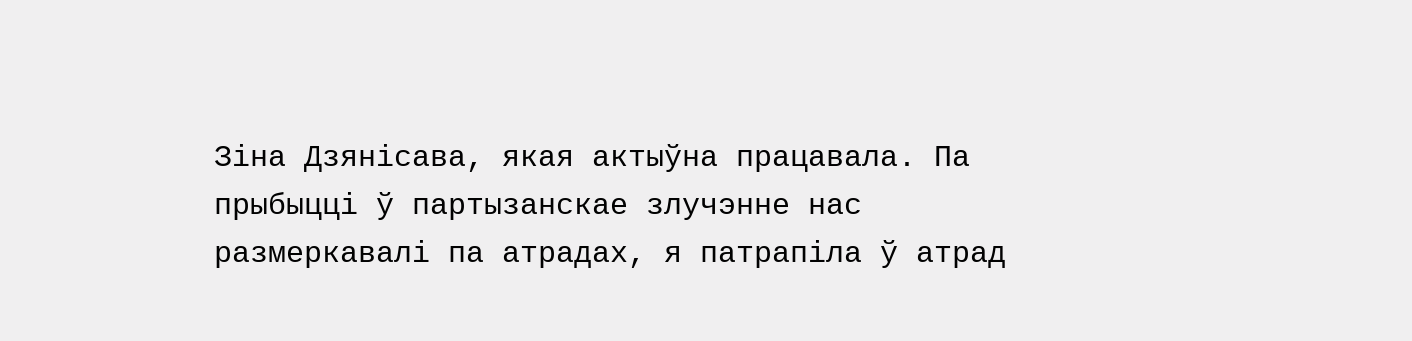Зіна Дзянісава, якая актыўна працавала. Па прыбыцці ў партызанскае злучэнне нас размеркавалі па атрадах, я патрапіла ў атрад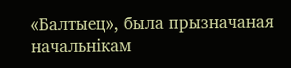«Балтыец», была прызначаная начальнікам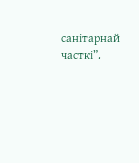санітарнай часткі”.